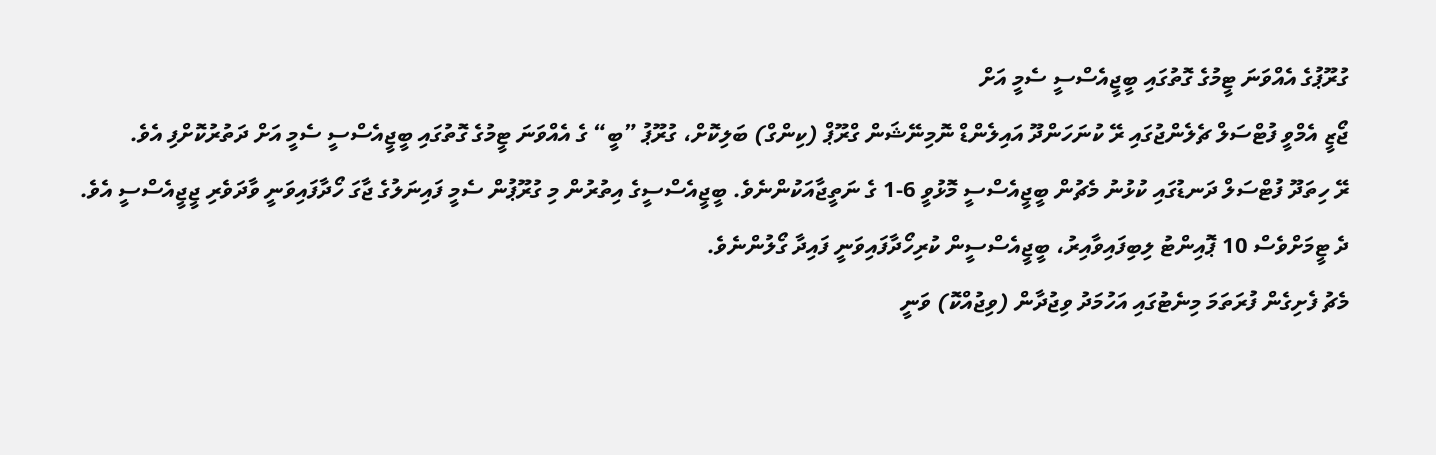ގުރޫޕުގެ އެއްވަނަ ޓީމުގެ ގޮތުގައި ބީޖީއެސްސީ ސެމީ އަށް
ޖޯޒީ އެމްވީ ފުޓްސަލް ޗެލެންޖުގައި ރޭ ކުނަހަންދޫ އައިލެންޑް ނޮމިނޭޝަން ގްރޫޕް (ކިންގް) ބަލިކޮށް، ގުރޫޕު ”ބީ“ ގެ އެއްވަނަ ޓީމުގެ ގޮތުގައި ބީޖީއެސްސީ ސެމީ އަށް ދަތުރުކޮށްފި އެވެ.
ރޭ ހިތަދޫ ފުޓްސަލް ދަނޑުގައި ކުޅުނު މެޗުން ބީޖީއެސްސީ މޮޅުވީ 6-1 ގެ ނަތީޖާއަކުންނެވެ. ބީޖީއެސްސީގެ އިތުރުން މި ގުރޫޕުން ސެމީ ފައިނަލުގެ ޖާގަ ހޯދާފައިވަނީ ވާދަވެރި ޖީޖީއެސްސީ އެވެ. ދެ ޓީމަށްވެސް 10 ޕޮއިންޓު ލިބިފައިވާއިރު، ބީޖީއެސްސީން ކުރިހޯދާފައިވަނީ ފައިދާ ގޯލުންނެވެ.
މެޗު ފެށިގެން ފުރަތަމަ މިނެޓުގައި އަހުމަދު ވިޖުދާން (ވިޖުއްކޮ) ވަނީ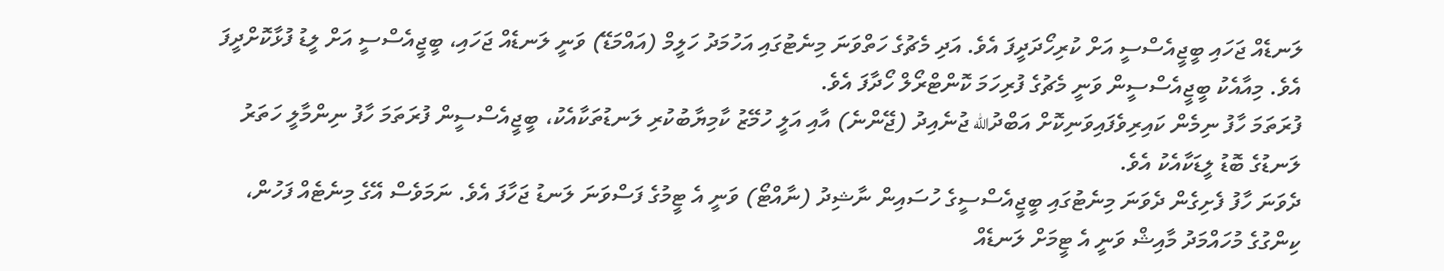ލަނޑެއް ޖަހައި ބީޖީއެސްސީ އަށް ކުރިހޯދަދީފަ އެވެ. އަދި މެޗުގެ ހަތްވަނަ މިނެޓުގައި އަހުމަދު ހަލީމް (އައްމަޑޭ) ވަނީ ލަނޑެއް ޖަހައި، ބީޖީއެސްސީ އަށް ލީޑު ފުޅާކޮށްދީފަ އެވެ. މިއާއެކު ބީޖީއެސްސީން ވަނީ މެޗުގެ ފުރިހަމަ ކޮންޓްރޯލް ހޯދާފަ އެވެ.
ފުރަތަމަ ހާފު ނިމެން ކައިރިވެފައިވަނިކޮށް އަބްދުالله ޖުނެއިދު (ޖޭންނެ) އާއި އަލީ ހުމޭޒު ކާމިޔާބުކުރި ލަނޑުތަކާއެކު، ބީޖީއެސްސީން ފުރަތަމަ ހާފު ނިންމާލީ ހަތަރު ލަނޑުގެ ބޮޑު ލީޑަކާއެކު އެވެ.
ދެވަނަ ހާފު ފެށިގެން ދެވަނަ މިނެޓުގައި ބީޖީއެސްސީގެ ހުސައިން ނާޝިދު (ނާއްޓޯ) ވަނީ އެ ޓީމުގެ ފަސްވަނަ ލަނޑު ޖަހާފަ އެވެ. ނަމަވެސް އޭގެ މިނެޓެއް ފަހުން، ކިންގުގެ މުހައްމަދު މާއިޝް ވަނީ އެ ޓީމަށް ލަނޑެއް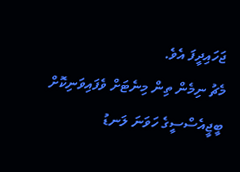ޖަހައިދީފަ އެވެ.
މެޗު ނިމެން ތިން މިނެޓަށް ވެފައިވަނިކޮށް ބީޖީއެސްސީގެ ހަވަނަ ލަނޑު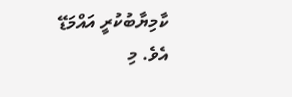ކާމިޔާބުކުރީ އައްމަޑޭ އެވެ. މި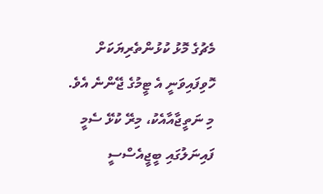މެޗުގެ މޮޅު ކުޅުންތެރިޔަކަށް ހޮވިފައިވަނީ އެ ޓީމުގެ ޖޭންނެ އެވެ.
މި ނަތީޖާއާއެކު، މިރޭ ކުޅޭ ސެމީ ފައިނަލުގައި ބީޖީއެސްސީ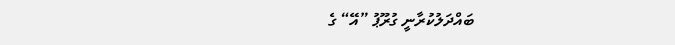ބައްދަލުކުރާނީ ގުރޫޕު ”އޭ“ ގެ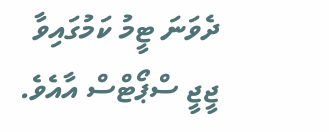ދެވަނަ ޓީމު ކަމުގައިވާ ޖީޖީ ސްޕޯޓްސް އާއެވެ.